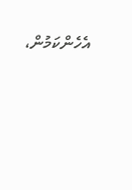އެހެންކަމުން،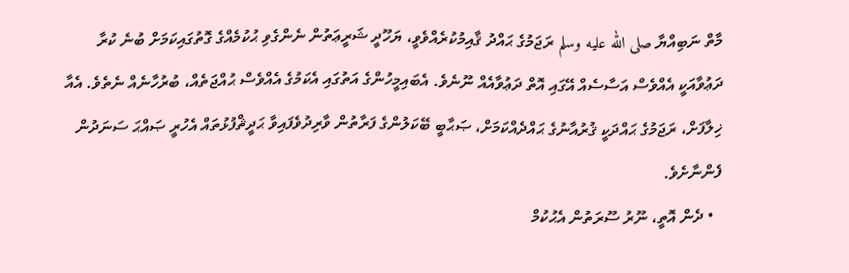މާތް ނަބިއްޔާ صلى الله عليه وسلم ރަޖަމުގެ ޙައްދު ޤާއިމުކުރެއްވެވީ، ޔަހޫދީ ޝަރީޢަތުން ނެންގެވި ޙުކުމެއްގެ ގޮތުގައިކަމަށް ބުނެ ކުރާ ދަޢުވާއަކީ އެއްވެސް އަސާސެއް އޭގައި އޮތް ދަޢުވާއެއް ނޫނެވެ. އެބައިމީހުންގެ އަތުގައި އެކަމުގެ އެއްވެސް ޙުއްޖަތެއް، ބުރުހާނެއް ނެތެވެ. އެއާ ޚިލާފަށް، ރަޖަމުގެ ޙައްދަކީ ޤުރުއާނުގެ ޙައްދެއްކަމަށް، ޞަޙާބީ ބޭކަލުންގެ ފަރާތުން ވާރިދުވެފައިވާ ޙަދީޘްފުޅުތައް އެހުރީ ޞައްޙަ ސަނަދުން ފެންނާށެވެ.
  • ދެން އޮތީ، ނޫރު ސޫރަތުން އެޙުކުމް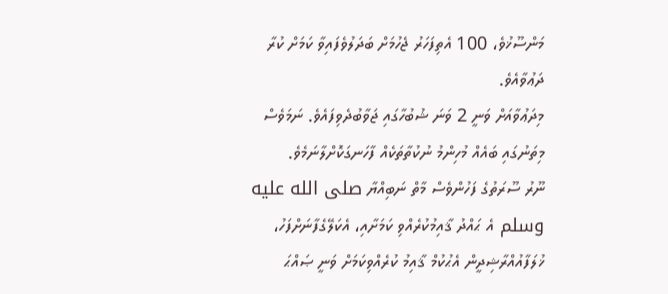މަންސޫޚުވެ، 100 އެތިފަހަރު ޖެހުމަށް ބަދަލުވެފައިވާ ކަމަށް ކުރާ ދަޢުވާއެވެ.
މިދަޢުވާއަށް ވަނީ 2 ވަނަ ޝުބުހާގައި ޖަވާބުދެވިފައެވެ. ނަމަވެސް މިތަނުގައި ބައެއް މުހިންމު ނުކުތާތަކެއް ފާހަނގަކޮށްލާނަމެވެ.
ނޫރު ސޫރަތުގެ ފަހުންވެސް މާތް ނަބިއްޔާ صلى الله عليه وسلم އެ ޙައްދު ޤާއިމުކުރެއްވި ކަމަށާއި، އެކަލޭގެފާނަށްފަހު، ޚުލަފާއުއްރާޝިދީން އެޙުކުމް ޤާއިމު ކުރެއްވިކަމަށް ވަނީ ޞައްޙަ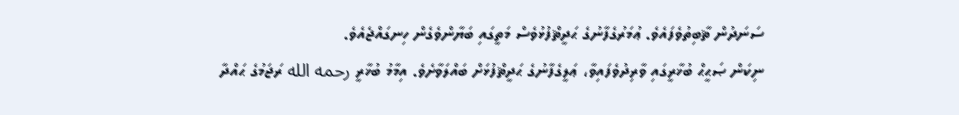ސަނަދުން ޘާބިތުވެފައެވެ. ޢުމަރުގެފާނުގެ ޙަދީޘްފުޅުވެސް މަތީގައި ބަޔާންވެގެން ހިނގައްޖެއެވެ.
ނިކަން ޞަޙީޙް ބުޚާރީގައި ވާރިދުވެފައިވާ، ޢަލީގެފާނުގެ ޙަދީޘްފުޅަށް ބައްލަވާށެވެ. އިމާމު ބުޚާރީ رحمه الله ރަޖަމުގެ ޙައްދާ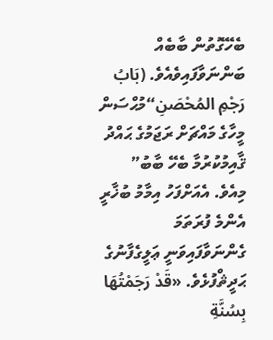ބެހޭގޮތުން ބާބެއް ބަންނަވާފައިވެއެވެ. (بَابُ رَجْمِ المُحْصَنِ“މުޙްސަން މީހާގެ މައްޗަށް ރަޖަމުގެ ޙައްދު ޤާއިމުކުރުމާ ބެހޭ ބާބު” މިއެވެ. އެއަށްފަހު އިމާމު ބުޚާރީ އެންމެ ފުރަތަމަ ގެންނަވާފައިވަނީ ޢަލީގެފާނުގެ ޙަދީޘްފުޅެވެ. «قَدْ رَجَمْتُهَا بِسُنَّةِ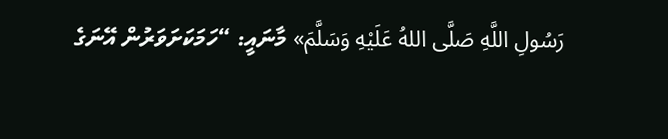رَسُولِ اللَّهِ صَلَّى اللهُ عَلَيْهِ وَسَلَّمَ» މާނައީ: “ހަމަކަށަވަރުން އޭނަގެ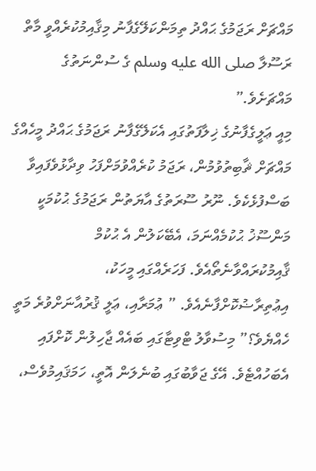މައްޗަށް ރަޖަމުގެ ޙައްދު ތިމަންކަލޭގެފާނު މިޤާއިމުކުރެއްވީ މާތް ރަސޫލާ صلى الله عليه وسلم ގެ ސުންނަތުގެ މައްޗަށެވެ.”
މިއީ ޢަލީގެފާނުގެ ޚިލާފަތުގައި އެކަލޭގެފާނު ރަޖަމުގެ ޙައްދު މީހެއްގެ މައްޗަށް ޘާބިތުވުމުން، ރަޖަމު ކުރެއްވުމަށްފަހު ވިދާޅުވެފައިވާ ބަސްފުޅެކެވެ. ނޫރު ސޫރަތުގެ އާޔަތުން ރަޖަމުގެ ޙުކުމަކީ މަންސޫޚު ޙުކުމެއްނަމަ، އެބޭކަލުން އެ ޙުކުމް ޤާއިމުކުރައްވާނެތޯއެވެ. ފަހަރެއްގައި މީހަކު، އިޢުތިރާޟުކޮށްފާނެއެވެ. ” ޢުމަރާއި، ޢަލީ ޤުރުއާނަށްވުރެ މަތީ ހެއްޔެވެ؟” މިސުވާލު ޓްވިޓާގައި ބައެއް ޖާހިލުން ކޮށްފައި އެބަހުއްޓެވެ. އޭގެ ޖަވާބުގައި ބުނެލަން އޮތީ، ހަމަޤައިމުވެސް،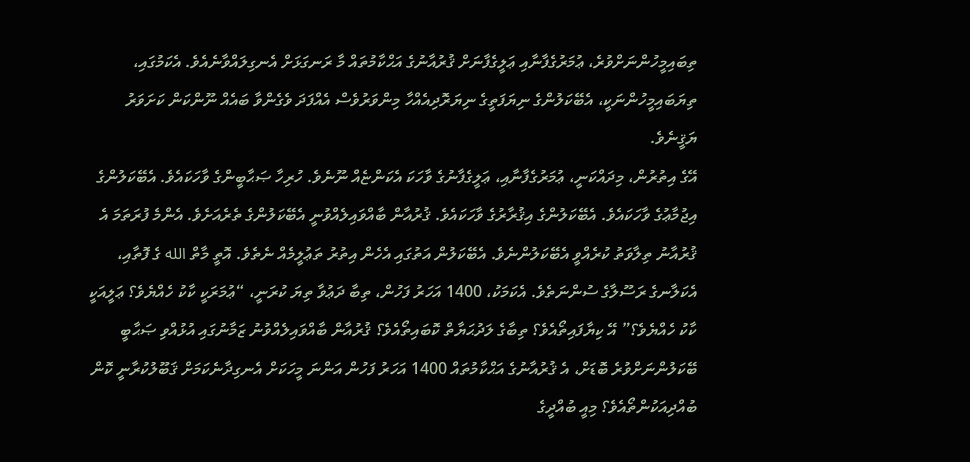ތިބައިމީހުންނަށްވުރެ، ޢުމަރުގެފާނާއި ޢަލީގެފާނަށް ޤުރުއާނުގެ އަޙްކާމުތައް މާ ރަނގަޅަށް އެނގިލައްވާނެއެވެ. އެކަމުގައި، ތިޔަބައިމީހުންނަކީ، އެބޭކަލުންގެ ނިޔަފަތީގެ ނިޔަރޮދިއެއްހާ މިންވަރުވެސް އެއްފަދަ ވެގެންވާ ބައެއް ނޫންކަން ކަށަވަރު ޔަޤީނެވެ.
އޭގެ އިތުރުން، މިދައްކަނީ، ޢުމަރުގެފާނާއި، ޢަލީގެފާނުގެ ވާހަކަ އެކަންޏެއް ނޫނެވެ. ހުރިހާ ޞަޙާބީންގެ ވާހަކައެވެ. އެބޭކަލުންގެ އިޖުމާޢުގެ ވާހަކައެވެ. އެބޭކަލުންގެ އިޤުރާރުގެ ވާހަކައެވެ. ޤުރުއާން ބާއްވައިލެއްވުނީ އެބޭކަލުންގެ ތެރެއަށެވެ. އެންމެ ފުރަތަމަ އެ ޤުރުއާނު ތިލާވަތު ކުރެއްވީ އެބޭކަލުންނެވެ. އެބޭކަލުން އަތުގައި އެހެން އިތުރު ތަޢުލީމެއް ނެތެވެ. އޮތީ މާތް الله ގެ ފޮތާއި، އެކަލާނގެ ރަސޫލާގެ ސުންނަތެވެ. އެކަމަކު، 1400 އަހަރު ފަހުން، ތިބާ ދަޢުވާ ތިޔަ ކުރަނީ، “ޢުމަރަކީ ކާކު ހެއްޔެވެ؟ ޢަލީއަކީ ކާކު ހެއްޔެވެ؟” އޭ ކިޔާފައިތޯއެވެ؟ ތިބާގެ ލަދުޙަޔާތް ކޮބައިތޯއެވެ؟ ޤުރުއާން ބާއްވައިލެއްވުނު ޒަމާނުގައި އުޅުއްވި ޞަޙާބީ ބޭކަލުންނަށްވުރެ ބޮޑަށް، އެ ޤުރުއާނުގެ އަޙްކާމުތައް 1400 އަހަރު ފަހުން އަންނަ މީހަކަށް އެނގިދާނެކަމަށް ޤަބޫލުކުރާނީ ކޮން ބުއްދިއަކުންތޯއެވެ؟ މިއީ ބުއްދީގެ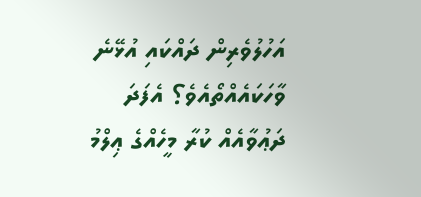އަހުލުވެރިން ދައްކައި އުޅޭނެ ވާހަކައެއްތޯއެވެ؟ އެފަދަ ދަޢުވާއެއް ކުރާ މީހެއްގެ ޢިލްމު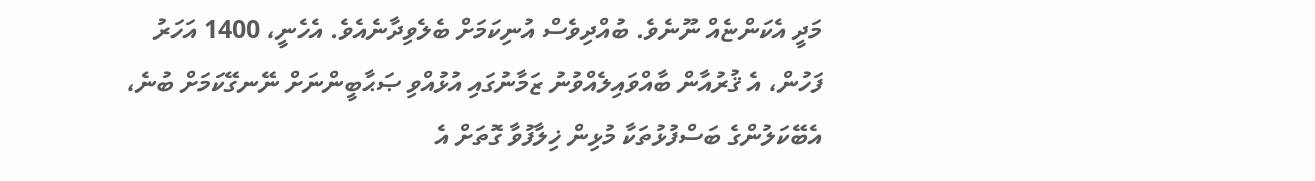މަދީ އެކަންޏެއް ނޫނެވެ. ބުއްދިވެސް އުނިކަމަށް ބެލެވިދާނެއެވެ. އެހެނީ، 1400 އަހަރު ފަހުން، އެ ޤުރުއާން ބާއްވައިލެއްވުނު ޒަމާނުގައި އުޅުއްވި ޞަޙާބީންނަށް ނޭނގޭކަމަށް ބުނެ، އެބޭކަލުންގެ ބަސްފުޅުތަކާ މުޅިން ޚިލާފުވާ ގޮތަށް އެ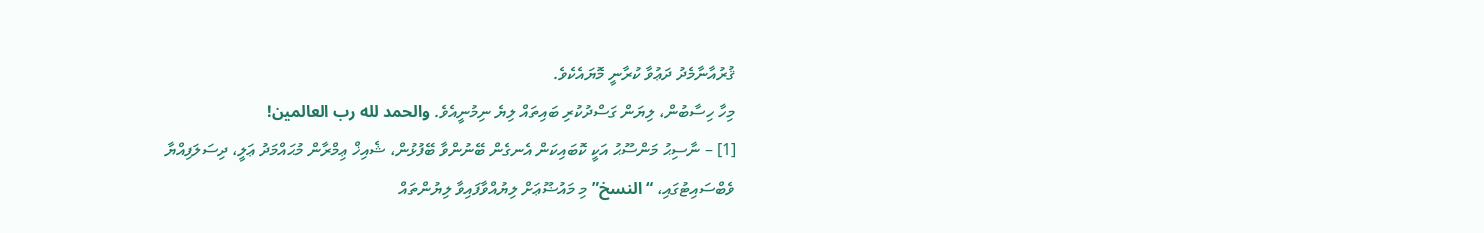ޤުރުއާނާމެދު ދަޢުވާ ކުރާނީ މޮޔައެކެވެ.
މިހާ ހިސާބުން، ލިޔަން ގަސްދުކުރި ބައިތައް ލިޔެ ނިމުނީއެވެ. والحمد لله رب العالمين!
[1] – ނާސިޙު މަންސޫޙު އަކީ ކޮބައިކަން އެނގެން ބޭނުންވާ ބޭފުޅުން، ޝެއިޚް ޢިމްރާން މުޙައްމަދު ޢަލީ، ދިސަލަފިއްޔާ ވެބްސައިޓުގައި، “النسخ” މި މައުޟޫޢަށް ލިޔުއްވާފައިވާ ލިޔުންތައް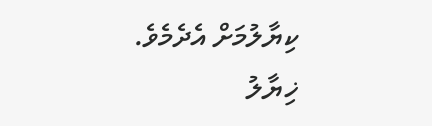ކިޔާލުމަށް އެދެމެވެ.
ޚިޔާލު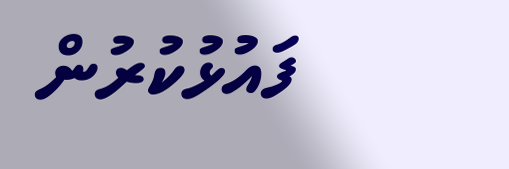ފައުޅުކުރުން